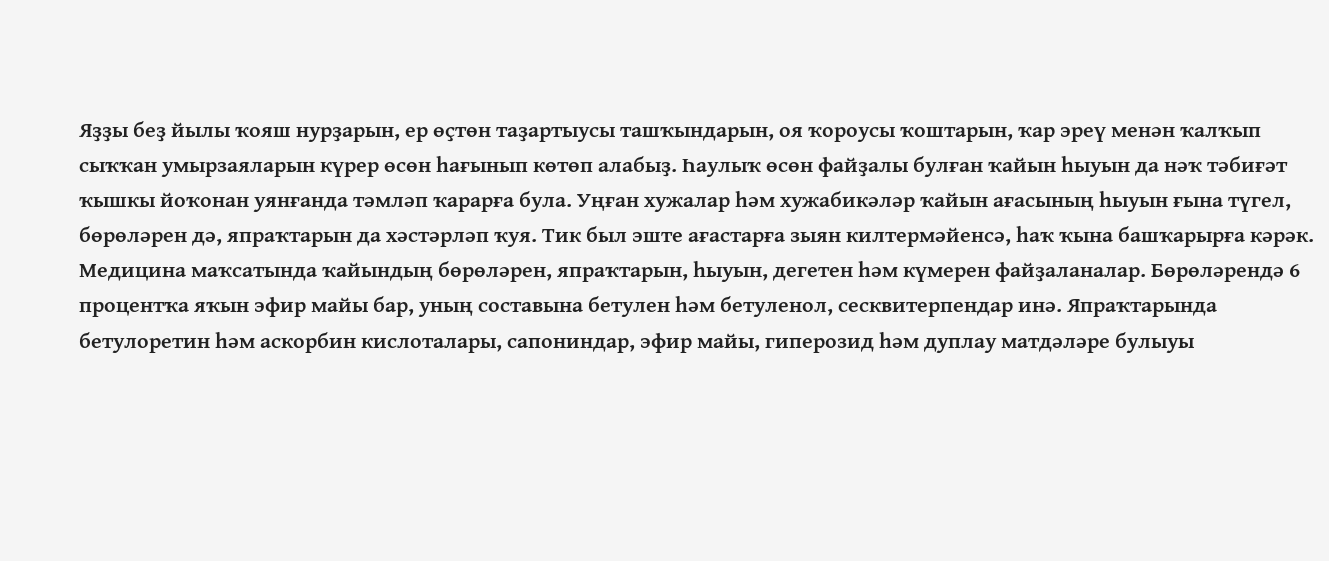Яҙҙы беҙ йылы ҡояш нурҙарын, ер өҫтөн таҙартыусы ташҡындарын, оя ҡороусы ҡоштарын, ҡар эреү менән ҡалҡып сыҡҡан умырзаяларын күрер өсөн һағынып көтөп алабыҙ. Һаулыҡ өсөн файҙалы булған ҡайын һыуын да нәҡ тәбиғәт ҡышкы йоҡонан уянғанда тәмләп ҡарарға була. Уңған хужалар һәм хужабикәләр ҡайын ағасының һыуын ғына түгел, бөрөләрен дә, япраҡтарын да хәстәрләп ҡуя. Тик был эште ағастарға зыян килтермәйенсә, һаҡ ҡына башҡарырға кәрәк.
Медицина маҡсатында ҡайындың бөрөләрен, япраҡтарын, һыуын, дегетен һәм күмерен файҙаланалар. Бөрөләрендә 6 процентҡа яҡын эфир майы бар, уның составына бетулен һәм бетуленол, сесквитерпендар инә. Япраҡтарында бетулоретин һәм аскорбин кислоталары, сапониндар, эфир майы, гиперозид һәм дуплау матдәләре булыуы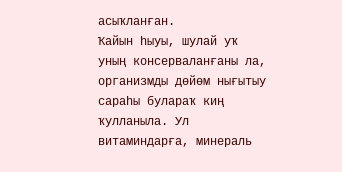асыҡланған.
Ҡайын һыуы, шулай уҡ уның консерваланғаны ла, организмды дөйөм нығытыу сараһы булараҡ киң ҡулланыла. Ул витаминдарға, минераль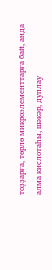тоҙҙарға, төрлө микроэлементтарға бай, анда алма кислотаһы, шәкәр, дуплау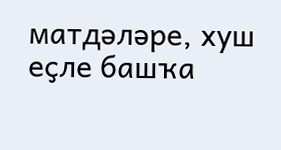матдәләре, хуш еҫле башҡа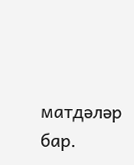матдәләр бар.